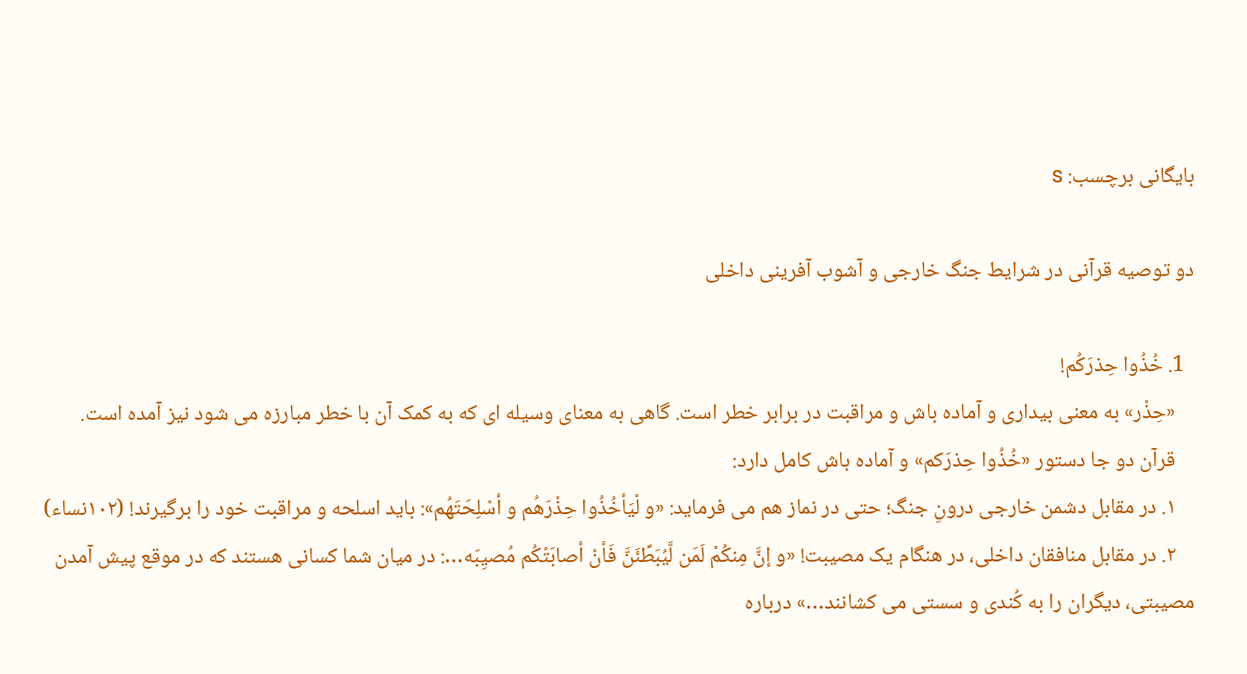بایگانی برچسب: s

دو توصیه قرآنی در شرایط جنگ خارجی و آشوب آفرینی داخلی

  1. خُذُوا حِذرَکُم!
    «حِذْر» به معنی بیداری و آماده باش و مراقبت در برابر خطر است. گاهی به معنای وسیله ای که به کمک آن با خطر مبارزه می شود نیز آمده است.
    قرآن دو جا دستور «خُذُوا حِذرَکم» و آماده باش کامل دارد:
    ۱. در مقابل دشمن خارجی درونِ جنگ؛ حتی در نماز هم می فرماید: «و لْیَأخُذُوا حِذْرَهُم و أسْلِحَتَهُم»: باید اسلحه و مراقبت خود را برگیرند! (۱٠۲نساء)
    ۲. در مقابل منافقان داخلی، در هنگام یک مصیبت! «و إنَّ مِنکُمْ لَمَن لَّیُبَطِّئَنَّ فَأنْ أصابَتْکُم مُصیِبَه…: در میان شما کسانی هستند که در موقع پیش آمدن مصیبتی، دیگران را به کُندی و سستی می کشانند…» درباره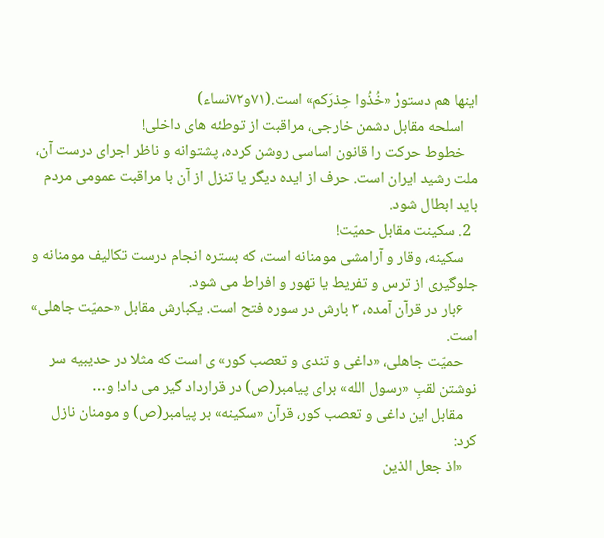اینها هم دستورْ «خُذُوا حِذرَکم» است.(۷۱و۷۲نساء)
    اسلحه مقابل دشمن خارجی، مراقبت از توطئه های داخلی!
    خطوط حرکت را قانون اساسی روشن کرده، پشتوانه و ناظر اجرای درست آن، ملت رشید ایران است. حرف از ایده دیگر یا تنزل از آن با مراقبت عمومی مردم باید ابطال شود.
  2. سکینت مقابل حمیّت!
    سکینه، وقار و آرامشی مومنانه است، که بستره انجام درست تکالیف مومنانه و جلوگیری از ترس و تفریط یا تهور و افراط می شود.
    ۶بار در قرآن آمده، ۳ بارش در سوره فتح است. یکبارش مقابل «حمیّت جاهلی» است.
    حمیّت جاهلی، «داغی و تندی و تعصب کور» ی است که مثلا در حدیبیه سر نوشتن لقبِ «رسول الله» برای پیامبر(ص) در قرارداد گیر می داد! و…
    مقابل این داغی و تعصب کور، قرآن «سکینه» بر پیامبر(ص) و مومنان نازل کرد:
    «اذ جعل الذین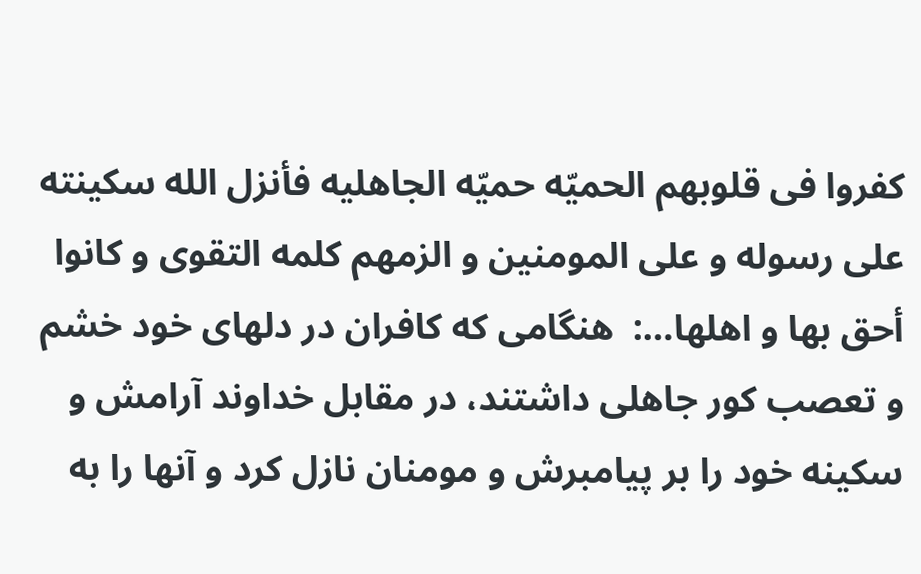کفروا فی قلوبهم الحمیّه حمیّه الجاهلیه فأنزل الله سکینته علی رسوله و علی المومنین و الزمهم کلمه التقوی و کانوا أحق بها و اهلها…:  هنگامی که کافران در دلهای خود خشم و تعصب کور جاهلی داشتند، در مقابل خداوند آرامش و سکینه خود را بر پیامبرش و مومنان نازل کرد و آنها را به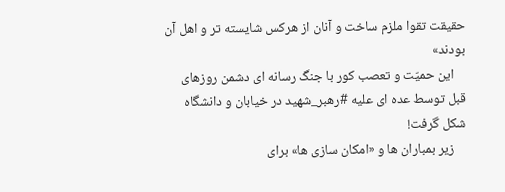حقیقت تقوا ملزم ساخت و آنان از هرکس شایسته تر و اهل آن بودند»
    این حمیّت و تعصب کور با جنگ رسانه ای دشمن روزهای قبل توسط عده ای علیه #رهبر_شهید در خیابان و دانشگاه شکل گرفت!
    زیر بمباران ها و «امکان سازی ها» برای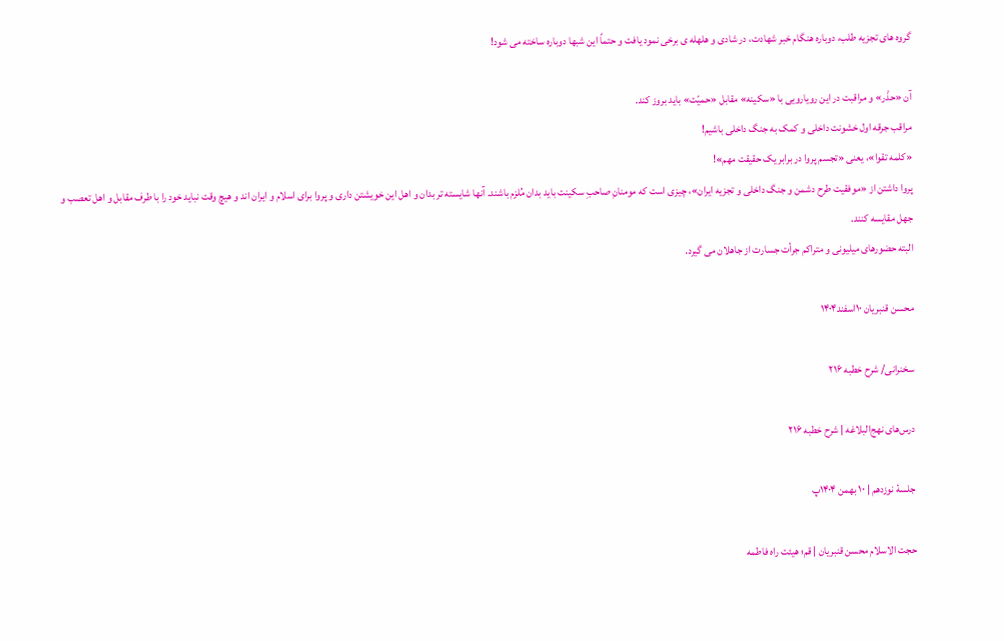گروه های تجزیه طلب، دوباره هنگام خبر شهادت، در شادی و هلهله ی برخی نمود یافت و حتماً این شبها دوباره ساخته می شود!

آن «حذْر» و مراقبت در این رویارویی با «سکینه» مقابل «حمیّت» باید بروز کند.
مراقب جرقه اول خشونت داخلی و کمک به جنگ داخلی باشیم!
«کلمه تقوا»، یعنی «تجسم پروا در برابر یک حقیقت مهم»!
پروا داشتن از «موفقیت طرح دشمن و جنگ داخلی و تجزیه ایران»، چیزی است که مومنانِ صاحبِ سکینت باید بدان مُلزم باشند. آنها شایسته تر بدان و اهل این خویشتن داری و پروا برای اسلام و ایران اند و هیچ وقت نباید خود را با طرف مقابل و اهل تعصب و جهل مقایسه کنند.
البته حضورهای میلیونی و متراکم جرأت جسارت از جاهلان می گیرد.

محسن قنبریان ۱۰اسفند۱۴۰۴

سخنرانی/ شرح خطبه ۲۱۶

درس‌های نهج‌البلاغه | شرح خطبه ۲۱۶

جلسهٔ نوزدهم | ۱۰ بهمن ۱۴۰۴پ

حجت الاسلام محسن قنبریان | قم؛ هیئت راه فاطمه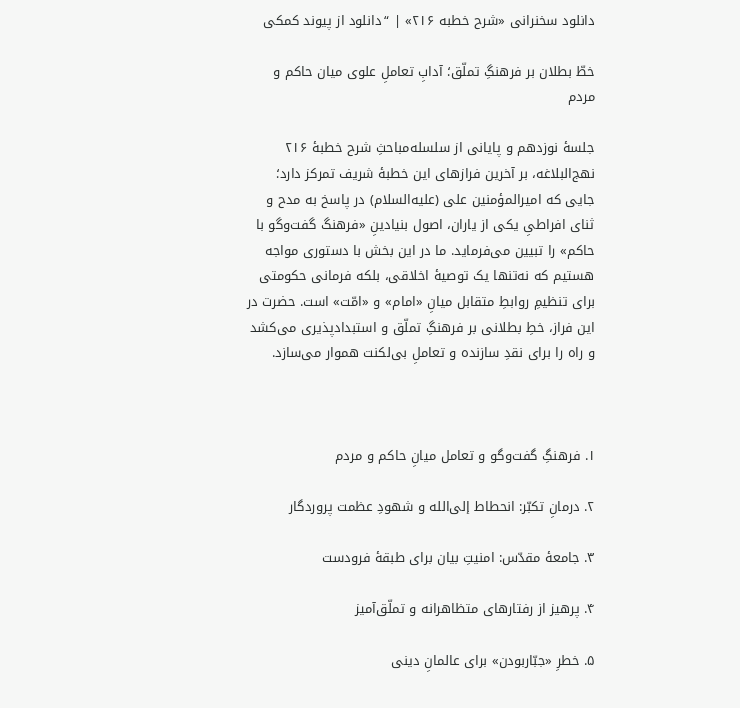دانلود سخنرانی «شرح خطبه ۲۱۶» | “دانلود از پیوند کمکی

خطّ بطلان بر فرهنگِ تملّق؛ آدابِ تعاملِ علوی میان حاکم و مردم

جلسهٔ نوزدهم و پایانی از سلسله‌مباحثِ شرح خطبهٔ ۲۱۶ نهج‌البلاغه، بر آخرین فرازهای این خطبهٔ شریف تمرکز دارد؛ جایی که امیرالمؤمنین علی (علیه‌السلام) در پاسخ به مدح و ثنای افراطیِ یکی از یاران، اصول بنیادینِ «فرهنگ گفت‌وگو با حاکم» را تبیین می‌فرماید. ما در این بخش با دستوری مواجه هستیم که نه‌تنها یک توصیهٔ اخلاقی، بلکه فرمانی حکومتی برای تنظیمِ روابطِ متقابل میانِ «امام» و «امّت» است. حضرت در این فراز، خطِ بطلانی بر فرهنگِ تملّق و استبدادپذیری می‌کشد و راه را برای نقدِ سازنده و تعاملِ بی‌لکنت هموار می‌سازد.



۱. فرهنگِ گفت‌وگو و تعامل میانِ حاکم و مردم

۲. درمانِ تکبّر: انحطاط إلی‌الله و شهودِ عظمت پروردگار

۳. جامعهٔ مقدّس: امنیتِ بیان برای طبقهٔ فرودست

۴. پرهیز از رفتارهای متظاهرانه و تملّق‌آمیز

۵. خطرِ «جبّاربودن» برای عالمانِ دینی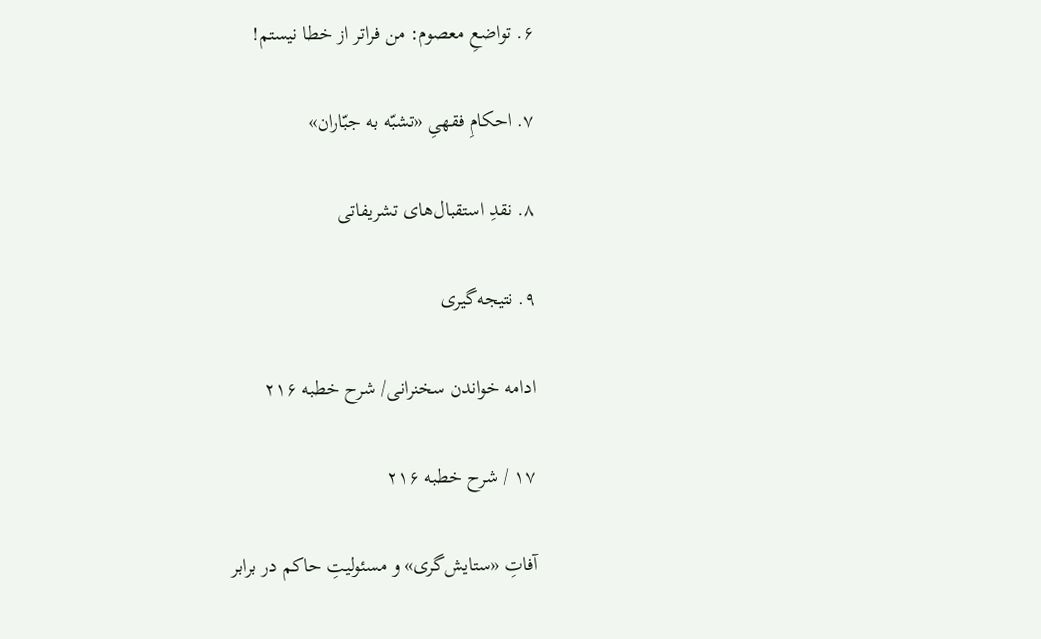۶. تواضعِ معصوم: من فراتر از خطا نیستم!

۷. احکامِ فقهیِ «تشبّه به جبّاران»

۸. نقدِ استقبال‌های تشریفاتی

۹. نتیجه‌گیری

ادامه خواندن سخنرانی/ شرح خطبه ۲۱۶

۱۷ / شرح خطبه ۲۱۶

آفاتِ «ستایش‌گری» و مسئولیتِ حاکم در برابر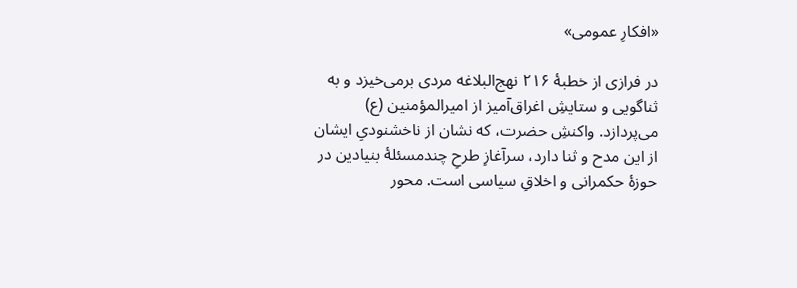«افکارِ عمومی»

در فرازی از خطبهٔ ۲۱۶ نهج‌البلاغه مردی برمی‌خیزد و به ثناگویی و ستایشِ اغراق‌آمیز از امیرالمؤمنین (ع) می‌پردازد. واکنشِ حضرت، که نشان از ناخشنودیِ ایشان از این مدح و ثنا دارد، سرآغازِ طرحِ چندمسئلهٔ بنیادین در حوزهٔ حکمرانی و اخلاقِ سیاسی است. محور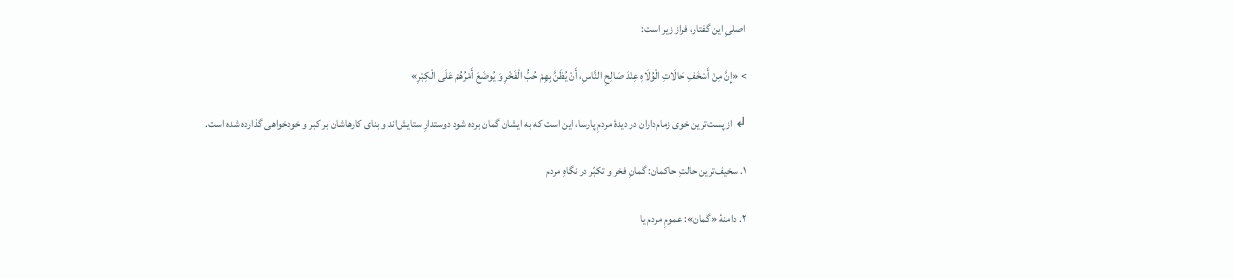اصلیِ این گفتار، فراز زیر است:

> «إِنَّ مِنْ أَسْخَفِ حَالَاتِ الْوُلَاهِ عِنْدَ صَالِحِ النَّاسِ، أَنْ یُظَنَّ بِهِمْ حُبُّ الْفَخْرِ وَ یُوضَعَ أَمْرُهُمْ عَلَى الْکِبْرِ»

↲ از پست‌ترین خوى زمام‌داران در دیدۀ مردمِ پارسا، این است که به ایشان گمان برده شود دوستدارِ ستایش‌اند و بنای کارهاشان بر کبر و خودخواهى گذارده شده است.

۱. سخیف‌ترین حالتِ حاکمان: گمانِ فخر و تکبّر در نگاهِ مردم

۲. دامنهٔ «گمان»: عمومِ مردم یا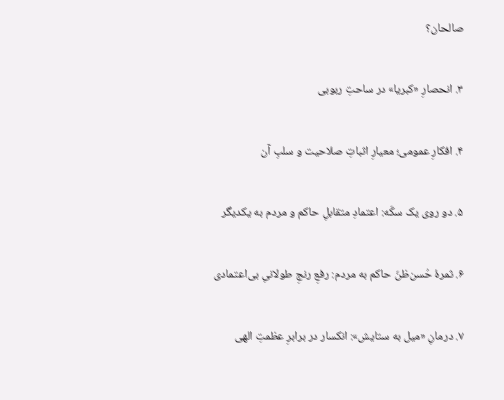صالحان؟

۳. انحصارِ «کبریا» در ساحتِ ربوبی

۴. افکارِ عمومی؛ معیارِ اثباتِ صلاحیت و سلبِ آن

۵. دو روی یک سکّه: اعتمادِ متقابلِ حاکم و مردم به یکدیگر

۶. ثمرهٔ حُسن‌ظنّ حاکم به مردم: رفعِ رنجِ طولانیِ بی‌اعتمادی

۷. درمانِ «میل به ستایش»: انکسار در برابرِ عظمتِ الهی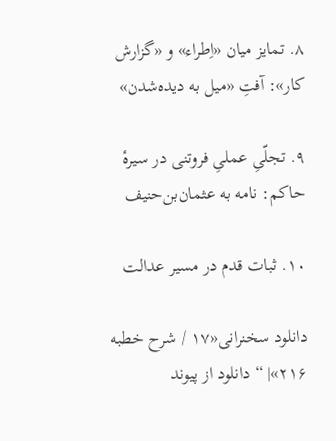۸. تمایز میان «اِطراء» و «گزارش کار»: آفتِ «میل به دیده‌شدن»

۹. تجلّیِ عملیِ فروتنی در سیرهٔ حاکم: نامه به عثمان‌بن‌حنیف

۱۰. ثبات قدم در مسیر عدالت

دانلود سخنرانی«۱۷ / شرح خطبه ۲۱۶»| “دانلود از پیوند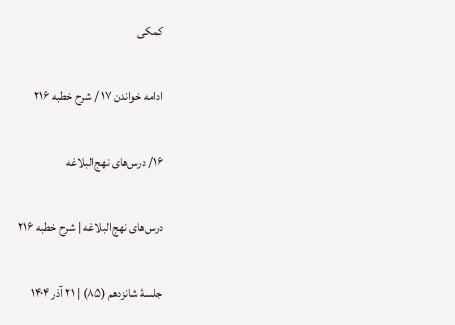کمکی

ادامه خواندن ۱۷ / شرح خطبه ۲۱۶

۱۶/ درس‌های نهج‌البلاغه

درس‌های نهج‌البلاغه | شرح خطبه ۲۱۶

جلسهٔ شانزدهم (۸۵) | ۲۱ آذر ۱۴۰۴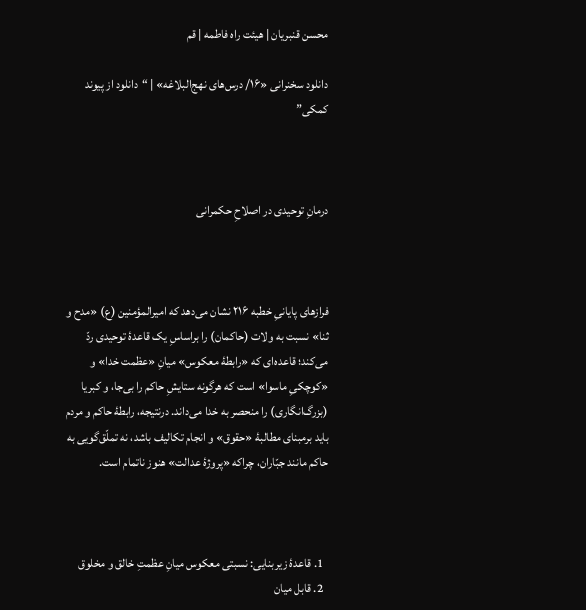محسن قنبریان | هیئت راه فاطمه | قم

دانلود سخنرانی «۱۶/ درس‌های نهج‌البلاغه» | “دانلود از پیوند کمکی”



درمانِ توحیدی در اصلاحِ حکمرانی



فرازهای پایانیِ خطبه ۲۱۶ نشان می‌دهد که امیرالمؤمنین (ع) «مدح و ثنا» نسبت به ولات (حاکمان) را براساسِ یک قاعدهٔ توحیدی ردّ می‌کند؛ قاعده‌ای که «رابطهٔ معکوس» میانِ «عظمت خدا» و «کوچکیِ ماسوا» است که هرگونه ستایشِ حاکم را بی‌جا، و کبریا (بزرگ‌انگاری) را منحصر به خدا می‌داند. درنتیجه، رابطهٔ حاکم و مردم باید برمبنای مطالبهٔ «حقوق» و انجام تکالیف باشد، نه تملّق‌گویی به حاکم مانند جبّاران، چراکه «پروژهٔ عدالت» هنوز ناتمام است.



  1. قاعدهٔ زیربنایی: نسبتی معکوس میانِ عظمتِ خالق و مخلوق
  2. قابل میان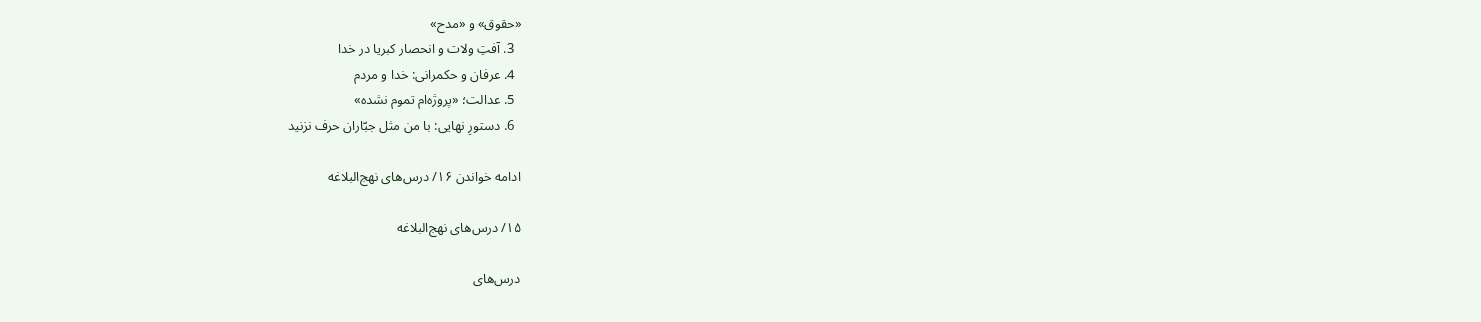«حقوق» و «مدح»
  3. آفتِ ولات و انحصار کبریا در خدا
  4. عرفان و حکمرانی: خدا و مردم
  5. عدالت؛ «پروژه‌ام تموم نشده»
  6. دستورِ نهایی: با من مثل جبّاران حرف نزنید

ادامه خواندن ۱۶/ درس‌های نهج‌البلاغه

۱۵/ درس‌های نهج‌البلاغه

درس‌های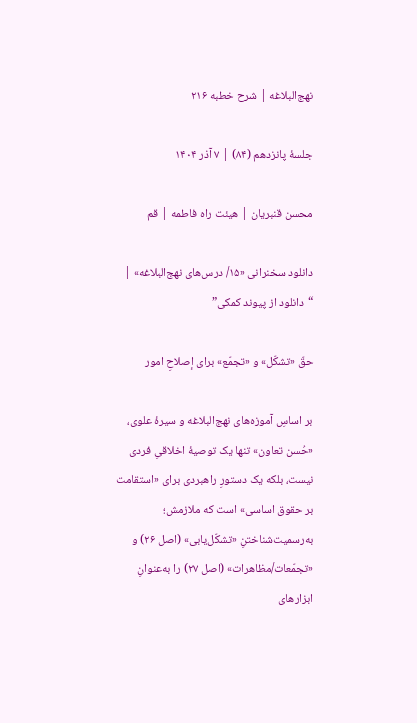نهج‌البلاغه | شرح خطبه ۲۱۶

جلسهٔ پانزدهم (۸۴) | ۷ آذر ۱۴۰۴

محسن قنبریان | هیئت راه فاطمه | قم

دانلود سخنرانی «۱۵/ درس‌های نهج‌البلاغه» | “دانلود از پیوند کمکی”

حقّ «تشکّل» و «تجمّع» برای إصلاحِ امور

بر اساسِ آموزه‌های نهج‌البلاغه و سیرهٔ علوی، «حُسن تعاون» تنها یک توصیهٔ اخلاقیِ فردی نیست، بلکه یک دستورِ راهبردی برای «استقامت بر حقوق اساسی» است که ملازمش؛ به‌رسمیت‌شناختنِ «تشکّل‌یابی» (اصل ۲۶) و «تجمّعات/مظاهرات» (اصل ۲۷) را به‌عنوانِ ابزارهای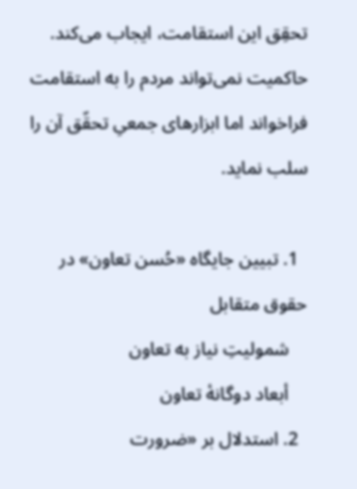تحقِق این استقامت، ایجاب می‌کند. حاکمیت نمی‌تواند مردم را به استقامت فراخواند اما ابزارهای جمعیِ تحقّق آن را سلب نماید.

  1. تبیین جایگاه «حُسن تعاون» در حقوق متقابل
    شمولیتِ نیاز به تعاون
    أبعاد دوگانهٔ تعاون
  2. استدلال بر «ضرورت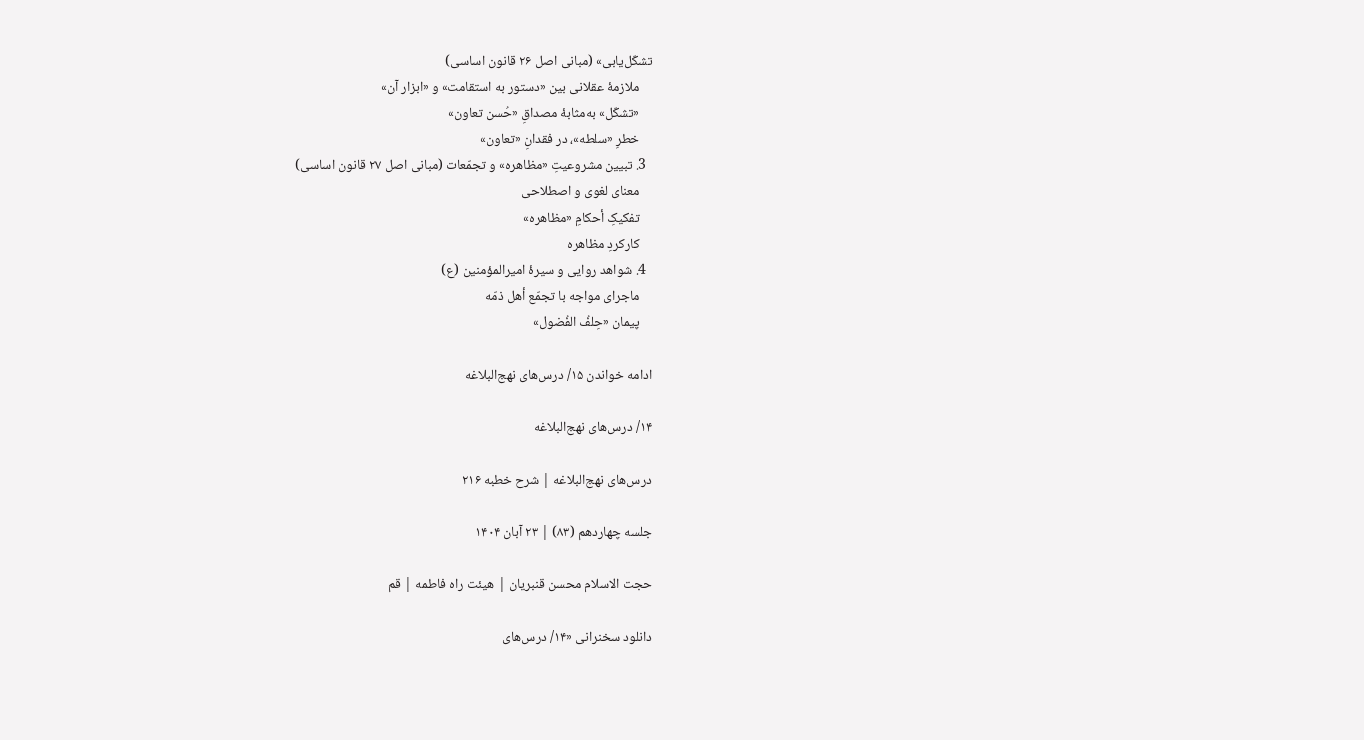تشکّل‌یابی» (مبانی اصل ۲۶ قانون اساسی)
    ملازمهٔ عقلانی بین «دستور به استقامت» و «ابزار آن»
    «تشکّل» به‌مثابهٔ مصداقِ «حُسن تعاون»
    خطرِ «سلطه»، در فقدانِ «تعاون»
  3. تبیین مشروعیتِ «مظاهره» و تجمّعات (مبانی اصل ۲۷ قانون اساسی)
    معنای لغوی و اصطلاحی
    تفکیکِ أحکامِ «مظاهره»
    کارکردِ مظاهره
  4. شواهد روایی و سیرهٔ امیرالمؤمنین (ع)
    ماجرای مواجه با تجمّع أهل ذمّه
    پیمان «حِلفُ الفُضول»

ادامه خواندن ۱۵/ درس‌های نهج‌البلاغه

۱۴/ درس‌های نهج‌البلاغه

درس‌های نهج‌البلاغه | شرح خطبه ۲۱۶

جلسه چهاردهم (۸۳) | ۲۳ آبان ۱۴۰۴

حجت الاسلام محسن قنبریان | هیئت راه فاطمه | قم

دانلود سخنرانی «۱۴/ درس‌های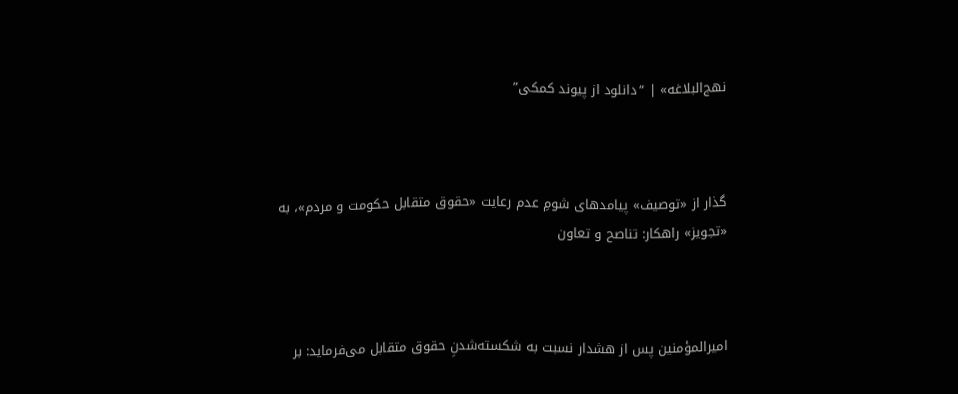نهج‌البلاغه» | “دانلود از پیوند کمکی”



گذار از «توصیف» پیامدهای شومِ عدم رعایت «حقوق متقابل حکومت و مردم»، به «تجویز» راهکار: تناصح و تعاون



امیرالمؤمنین پس از هشدار نسبت به شکسته‌شدنِ حقوق متقابل می‌فرماید: بر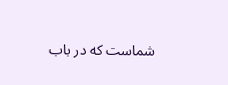شماست که در باب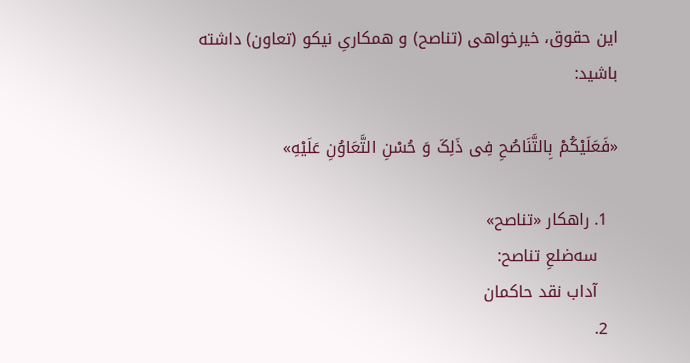این حقوق، خیرخواهی (تناصح) و همکاریِ نیکو (تعاون) داشته باشید:

«فَعَلَیْکُمْ بِالتَّنَاصُحِ فِی ذَلِکَ وَ حُسْنِ التَّعَاوُنِ عَلَیْهِ»

  1. راهکار «تناصح»
    سه‌ضلعِ تناصح:
    آداب نقد حاکمان
  2.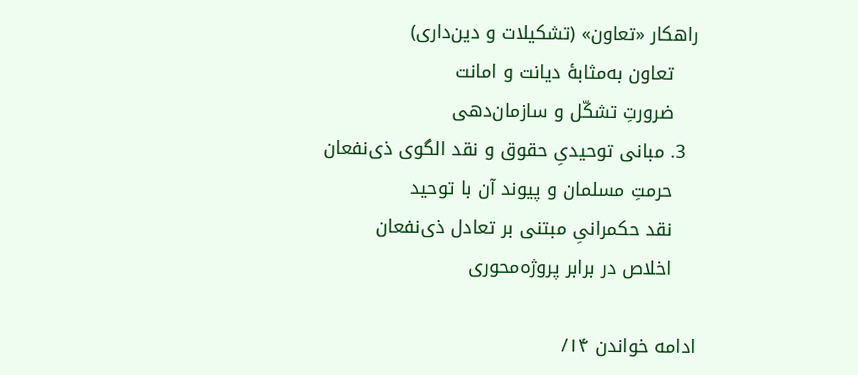راهکار «تعاون» (تشکیلات و دین‌داری)
    تعاون به‌مثابهٔ دیانت و امانت
    ضرورتِ تشکّل و سازمان‌دهی
  3. مبانی توحیدیِ حقوق و نقد الگوی ذی‌نفعان
    حرمتِ مسلمان و پیوند آن با توحید
    نقد حکمرانیِ مبتنی بر تعادل ذی‌نفعان
    اخلاص در برابر پروژه‌محوری

ادامه خواندن ۱۴/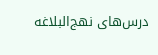درس‌های نهج‌البلاغه